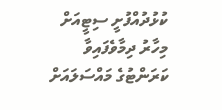ކުޅުދުއްފުށީ ސިޓީއަށް މިހާރު ދިމާވެފައިވާ ކަރަންޓުގެ މައްސަލައަށް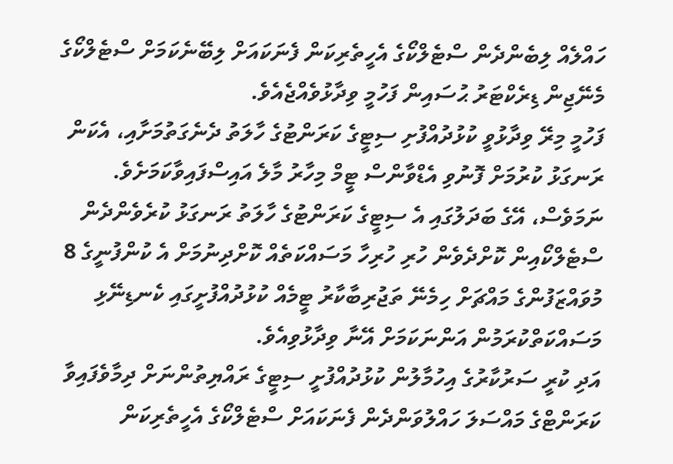ހައްލެއް ލިބެންދެން ސްޓެލްކޯގެ އެހީތެރިކަން ފެނަކައަށް ލިބޭނެކަމަށް ސްޓެލްކޯގެ މެނޭޖިން ޑިރެކްޓަރު ޙުސައިން ފަހުމީ ވިދާޅުވެއްޖެއެވެ.
ފަހުމީ މިރޭ ވިދާޅުވީ ކުޅުދުއްފުށި ސިޓީގެ ކަރަންޓުގެ ހާލަތު ދެނެގަތުމަށާއި، އެކަން ރަނގަޅު ކުރުމަށް ފޮނުވި އެޑްވާންސް ޓީމް މިހާރު މާލެ އައިސްފައިވާކަމަށެވެ.
ނަމަވެސް، އޭގެ ބަދަލުގައި އެ ސިޓީގެ ކަރަންޓުގެ ހާލަތު ރަނގަޅު ކުރެވެންދެން ސްޓެލްކޯއިން ކޮށްދެވެން ހުރި ހުރިހާ މަސައްކަތެއް ކޮށްދިނުމަށް އެ ކުންފުނީގެ 8 މުވައްޒަފުންގެ މައްޗަށް ހިމެނޭ ތަޖުރިބާކާރު ޓީމެއް ކުޅުދުއްފުށީގައި ކެނޑިނޭޅި މަސައްކަތްކުރަމުން އަންނަކަމަށް އޭނާ ވިދާޅުވިއެވެ.
އަދި ކުރީ ސަރުކާރުގެ އިހުމާލުން ކުޅުދުއްފުށީ ސިޓީގެ ރައްޔިތުންނަށް ދިމާވެފައިވާ ކަރަންޓްގެ މައްސަލަ ހައްލުވަންދެން ފެނަކައަށް ސްޓެލްކޯގެ އެހީތެރިކަން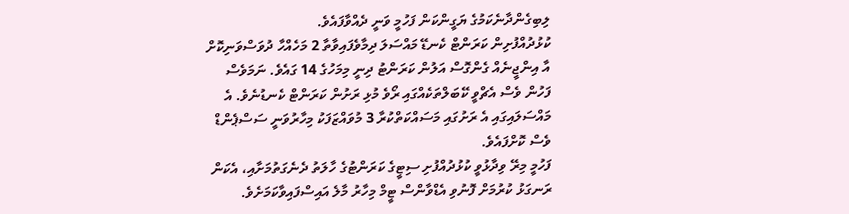ލިބިގެންދާނެކަމުގެ ޔަގީންކަން ފަހުމީ ވަނީ ދެއްވާފައެވެ.
ކުޅުދުއްފުށިން ކަރަންޓް ކެނޑޭ މައްސަލަ ދިމާވެފައިވާތާ 2 މަހެއްހާ ދުވަސްވަނިކޮށް އާ އިންޖީނެއް ގެންގޮސް އަލުން ކަރަންޓު ދިނީ މިމަހުގެ 14 ގައެވެ. ނަމަވެސް ފަހުން ވެސް އެޗްވީ ކޭބަލްތަކެއްގައި ރޯވެ މުޅި ރަށުން ކަރަންޓް ކެނޑުނެވެ. އެ މައްސަލައިގައި އެ ރަށުގައި މަސައްކަތްކުރާ 3 މުވައްޒަފަކު މިހާރުވަނީ ސަސްޕެންޑް ވެސް ކޮށްފައެވެ.
ފަހުމީ މިރޭ ވިދާޅުވީ ކުޅުދުއްފުށި ސިޓީގެ ކަރަންޓުގެ ހާލަތު ދެނެގަތުމަށާއި، އެކަން ރަނގަޅު ކުރުމަށް ފޮނުވި އެޑްވާންސް ޓީމް މިހާރު މާލެ އައިސްފައިވާކަމަށެވެ.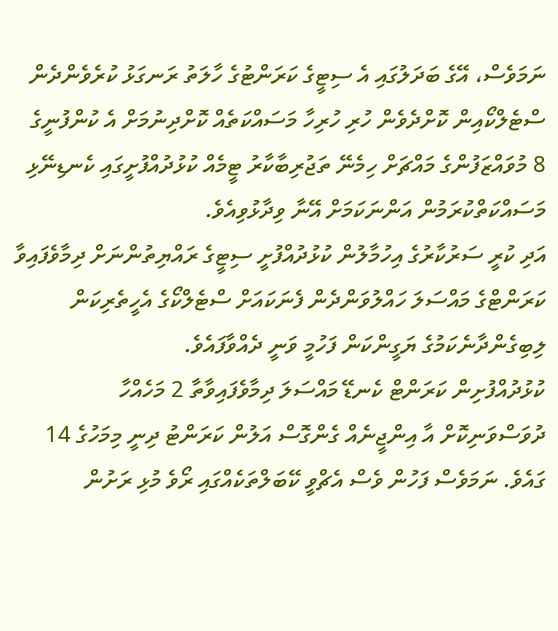ނަމަވެސް، އޭގެ ބަދަލުގައި އެ ސިޓީގެ ކަރަންޓުގެ ހާލަތު ރަނގަޅު ކުރެވެންދެން ސްޓެލްކޯއިން ކޮށްދެވެން ހުރި ހުރިހާ މަސައްކަތެއް ކޮށްދިނުމަށް އެ ކުންފުނީގެ 8 މުވައްޒަފުންގެ މައްޗަށް ހިމެނޭ ތަޖުރިބާކާރު ޓީމެއް ކުޅުދުއްފުށީގައި ކެނޑިނޭޅި މަސައްކަތްކުރަމުން އަންނަކަމަށް އޭނާ ވިދާޅުވިއެވެ.
އަދި ކުރީ ސަރުކާރުގެ އިހުމާލުން ކުޅުދުއްފުށީ ސިޓީގެ ރައްޔިތުންނަށް ދިމާވެފައިވާ ކަރަންޓްގެ މައްސަލަ ހައްލުވަންދެން ފެނަކައަށް ސްޓެލްކޯގެ އެހީތެރިކަން ލިބިގެންދާނެކަމުގެ ޔަގީންކަން ފަހުމީ ވަނީ ދެއްވާފައެވެ.
ކުޅުދުއްފުށިން ކަރަންޓް ކެނޑޭ މައްސަލަ ދިމާވެފައިވާތާ 2 މަހެއްހާ ދުވަސްވަނިކޮށް އާ އިންޖީނެއް ގެންގޮސް އަލުން ކަރަންޓު ދިނީ މިމަހުގެ 14 ގައެވެ. ނަމަވެސް ފަހުން ވެސް އެޗްވީ ކޭބަލްތަކެއްގައި ރޯވެ މުޅި ރަށުން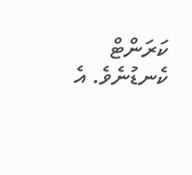ކަރަންޓް ކެނޑުނެވެ. އެ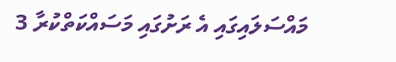މައްސަލައިގައި އެ ރަށުގައި މަސައްކަތްކުރާ 3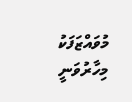މުވައްޒަފަކު މިހާރުވަނީ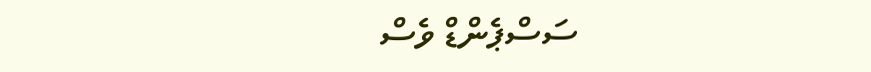ސަސްޕެންޑް ވެސް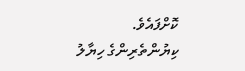ކޮށްފައެވެ.
ކިޔުންތެރިންގެ ހިޔާލު